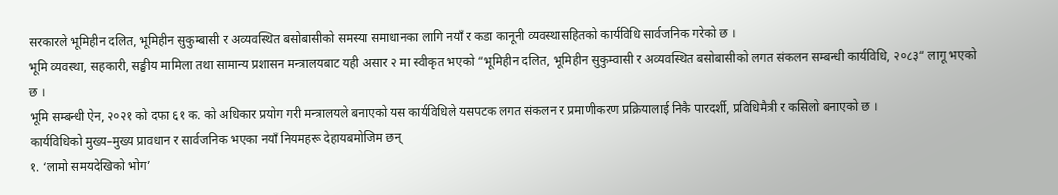सरकारले भूमिहीन दलित, भूमिहीन सुकुम्बासी र अव्यवस्थित बसोबासीको समस्या समाधानका लागि नयाँ र कडा कानूनी व्यवस्थासहितको कार्यविधि सार्वजनिक गरेको छ ।
भूमि व्यवस्था, सहकारी, सङ्घीय मामिला तथा सामान्य प्रशासन मन्त्रालयबाट यही असार २ मा स्वीकृत भएको “भूमिहीन दलित, भूमिहीन सुकुम्वासी र अव्यवस्थित बसोबासीको लगत संकलन सम्बन्धी कार्यविधि, २०८३“ लागू भएको छ ।
भूमि सम्बन्धी ऐन, २०२१ को दफा ६१ क. को अधिकार प्रयोग गरी मन्त्रालयले बनाएको यस कार्यविधिले यसपटक लगत संकलन र प्रमाणीकरण प्रक्रियालाई निकै पारदर्शी, प्रविधिमैत्री र कसिलो बनाएको छ ।
कार्यविधिको मुख्य–मुख्य प्रावधान र सार्वजनिक भएका नयाँ नियमहरू देहायबमोजिम छन्
१. ‘लामो समयदेखिको भोग’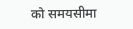को समयसीमा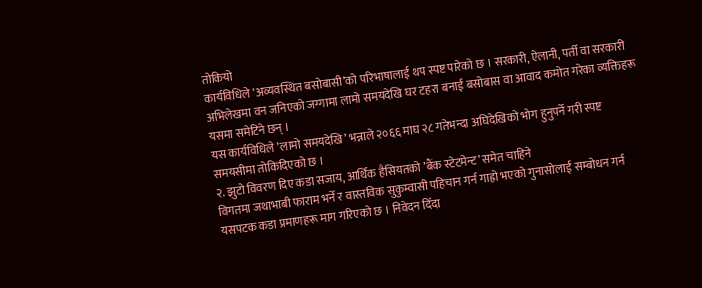तोकियो
कार्यविधिले ‘अव्यवस्थित बसोबासी’को परिभाषालाई थप स्पष्ट पारेको छ । सरकारी, ऐलानी, पर्ती वा सरकारी अभिलेखमा वन जनिएको जग्गामा लामो समयदेखि घर टहरा बनाई बसोबास वा आवाद कमोत गरेका व्यक्तिहरू यसमा समेटिने छन् ।
यस कार्यविधिले ’लामो समयदेखि’ भन्नाले २०६६ माघ २८ गतेभन्दा अघिदेखिको भोग हुनुपर्ने गरी स्पष्ट समयसीमा तोकिदिएको छ ।
२. झुटो विवरण दिए कडा सजाय, आर्थिक हैसियतको ’बैंक स्टेटमेन्ट’ समेत चाहिने
विगतमा जथाभाबी फाराम भर्ने र वास्तविक सुकुम्वासी पहिचान गर्न गाह्रो भएको गुनासोलाई सम्बोधन गर्न यसपटक कडा प्रमाणहरू माग गरिएको छ । निवेदन दिँदा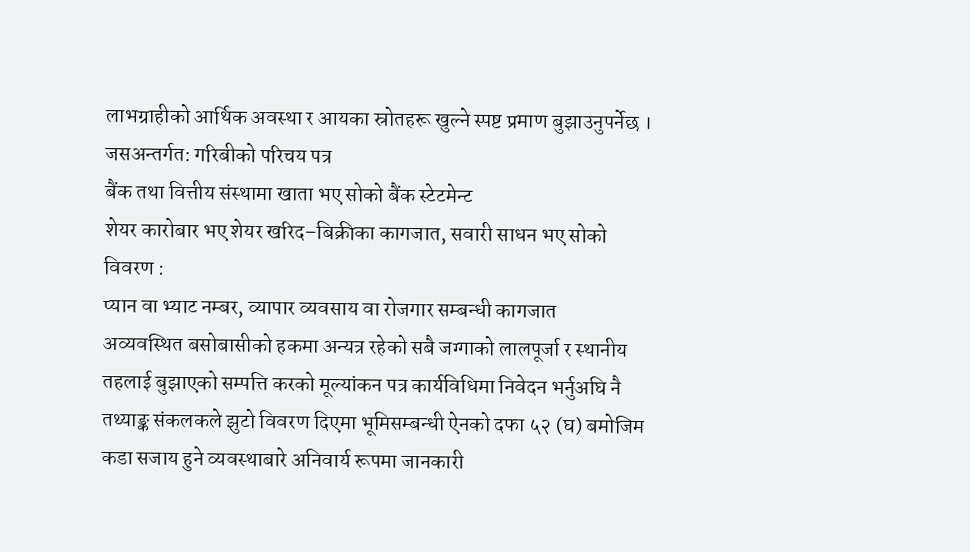लाभग्राहीको आर्थिक अवस्था र आयका स्रोतहरू खुल्ने स्पष्ट प्रमाण बुझाउनुपर्नेछ ।
जसअन्तर्गत: गरिबीको परिचय पत्र
बैंक तथा वित्तीय संस्थामा खाता भए सोको बैंक स्टेटमेन्ट
शेयर कारोबार भए शेयर खरिद–बिक्रीका कागजात, सवारी साधन भए सोको विवरण :
प्यान वा भ्याट नम्बर, व्यापार व्यवसाय वा रोजगार सम्बन्धी कागजात
अव्यवस्थित बसोबासीको हकमा अन्यत्र रहेको सबै जग्गाको लालपूर्जा र स्थानीय तहलाई बुझाएको सम्पत्ति करको मूल्यांकन पत्र कार्यविधिमा निवेदन भर्नुअघि नै तथ्याङ्क संकलकले झुटो विवरण दिएमा भूमिसम्बन्धी ऐनको दफा ५२ (घ) बमोजिम कडा सजाय हुने व्यवस्थाबारे अनिवार्य रूपमा जानकारी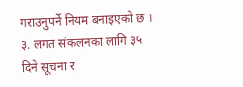गराउनुपर्ने नियम बनाइएको छ ।
३. लगत संकलनका लागि ३५ दिने सूचना र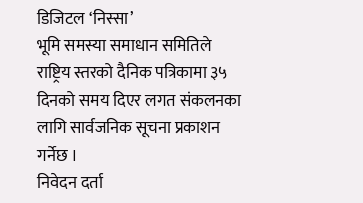डिजिटल ‘निस्सा’
भूमि समस्या समाधान समितिले राष्ट्रिय स्तरको दैनिक पत्रिकामा ३५ दिनको समय दिएर लगत संकलनका लागि सार्वजनिक सूचना प्रकाशन गर्नेछ ।
निवेदन दर्ता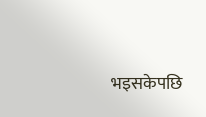भइसकेपछि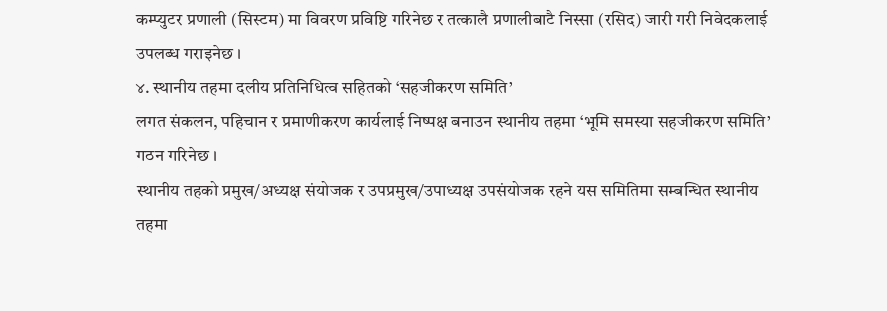कम्प्युटर प्रणाली (सिस्टम) मा विवरण प्रविष्टि गरिनेछ र तत्कालै प्रणालीबाटै निस्सा (रसिद) जारी गरी निवेदकलाई उपलब्ध गराइनेछ ।
४. स्थानीय तहमा दलीय प्रतिनिधित्व सहितको ‘सहजीकरण समिति’
लगत संकलन, पहिचान र प्रमाणीकरण कार्यलाई निष्पक्ष बनाउन स्थानीय तहमा ‘भूमि समस्या सहजीकरण समिति’ गठन गरिनेछ ।
स्थानीय तहको प्रमुख/अध्यक्ष संयोजक र उपप्रमुख/उपाध्यक्ष उपसंयोजक रहने यस समितिमा सम्बन्धित स्थानीय तहमा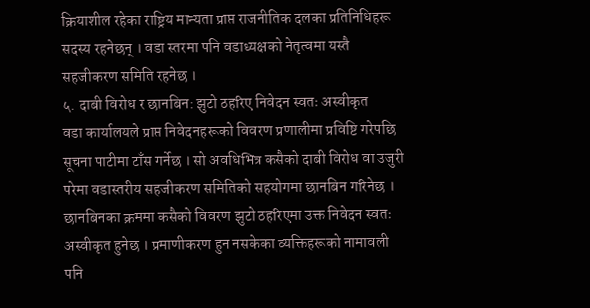क्रियाशील रहेका राष्ट्रिय मान्यता प्राप्त राजनीतिक दलका प्रतिनिधिहरू सदस्य रहनेछन् । वडा स्तरमा पनि वडाध्यक्षको नेतृत्वमा यस्तै सहजीकरण समिति रहनेछ ।
५. दाबी विरोध र छानबिन: झुटो ठहरिए निवेदन स्वतः अस्वीकृत
वडा कार्यालयले प्राप्त निवेदनहरूको विवरण प्रणालीमा प्रविष्टि गरेपछि सूचना पाटीमा टाँस गर्नेछ । सो अवधिभित्र कसैको दाबी विरोध वा उजुरी परेमा वडास्तरीय सहजीकरण समितिको सहयोगमा छानबिन गरिनेछ ।
छानबिनका क्रममा कसैको विवरण झुटो ठहरिएमा उक्त निवेदन स्वतः अस्वीकृत हुनेछ । प्रमाणीकरण हुन नसकेका व्यक्तिहरूको नामावली पनि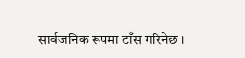सार्वजनिक रूपमा टाँस गरिनेछ ।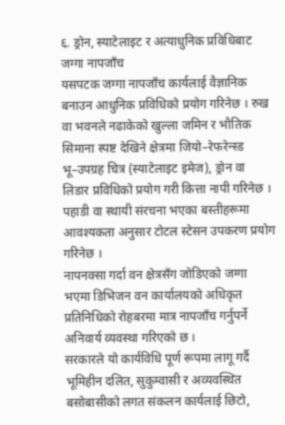६. ड्रोन, स्याटेलाइट र अत्याधुनिक प्रविधिबाट जग्गा नापजाँच
यसपटक जग्गा नापजाँच कार्यलाई वैज्ञानिक बनाउन आधुनिक प्रविधिको प्रयोग गरिनेछ । रुख वा भवनले नढाकेको खुल्ला जमिन र भौतिक सिमाना स्पष्ट देखिने क्षेत्रमा जियो–रेफरेन्स्ड भू–उपग्रह चित्र (स्याटेलाइट इमेज), ड्रोन वा लिडार प्रविधिको प्रयोग गरी कित्ता नापी गरिनेछ । पहाडी वा स्थायी संरचना भएका बस्तीहरूमा आवश्यकता अनुसार टोटल स्टेसन उपकरण प्रयोग गरिनेछ ।
नापनक्सा गर्दा वन क्षेत्रसँग जोडिएको जग्गा भएमा डिभिजन वन कार्यालयको अधिकृत प्रतिनिधिको रोहबरमा मात्र नापजाँच गर्नुपर्ने अनिवार्य व्यवस्था गरिएको छ ।
सरकारले यो कार्यविधि पूर्ण रूपमा लागू गर्दै भूमिहीन दलित, सुकुम्वासी र अव्यवस्थित बसोबासीको लगत संकलन कार्यलाई छिटो,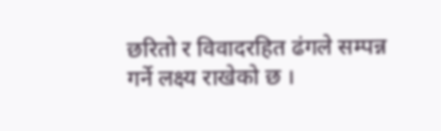छरितो र विवादरहित ढंगले सम्पन्न गर्ने लक्ष्य राखेको छ ।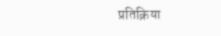प्रतिक्रिया